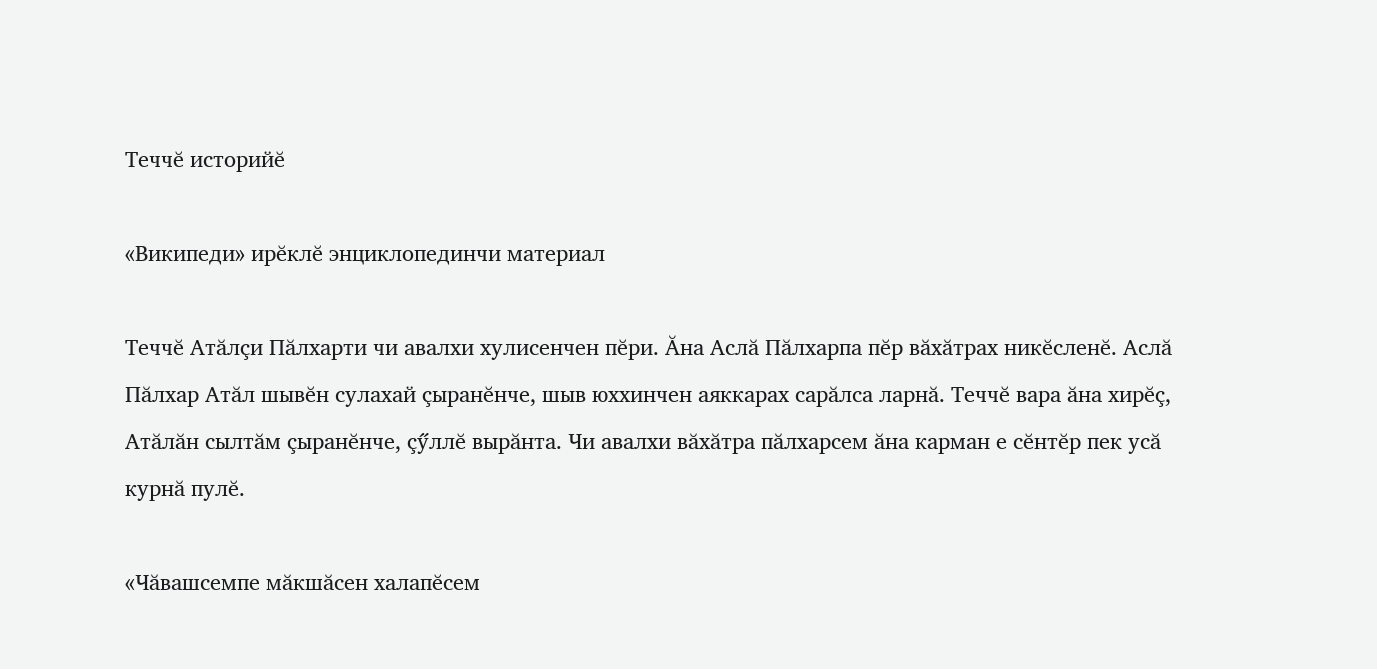Теччĕ историйĕ

«Википеди» ирĕклĕ энциклопединчи материал

Теччĕ Атăлçи Пăлхарти чи авалхи хулисенчен пĕри. Ăна Аслă Пăлхарпа пĕр вăхăтрах никĕсленĕ. Аслă Пăлхар Атăл шывĕн сулахай çыранĕнче, шыв юххинчен аяккарах сарăлса ларнă. Теччĕ вара ăна хирĕç, Атăлăн сылтăм çыранĕнче, çӳллĕ вырăнта. Чи авалхи вăхăтра пăлхарсем ăна карман е сĕнтĕр пек усă курнă пулĕ.

«Чăвашсемпе мăкшăсен халапĕсем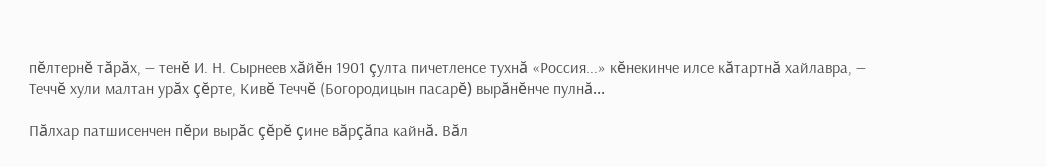пĕлтернĕ тăрăх, — тенĕ И. Н. Сырнеев хăйĕн 1901 çулта пичетленсе тухнă «Россия...» кĕнекинче илсе кăтартнă хайлавра, — Теччĕ хули малтан урăх çĕрте, Кивĕ Теччĕ (Богородицын пасарĕ) вырăнĕнче пулнă...

Пăлхар патшисенчен пĕри вырăс çĕрĕ çине вăрçăпа кайнă. Вăл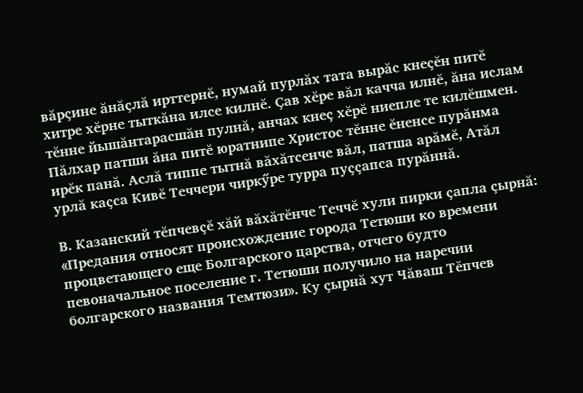вăрçине ăнăçлă ирттернĕ, нумай пурлăх тата вырăс кнеçĕн питĕ хитре хĕрне тыткăна илсе килнĕ. Çав хĕре вăл качча илнĕ, ăна ислам тĕнне йышăнтарасшăн пулнă, анчах кнеç хĕрĕ ниепле те килĕшмен. Пăлхар патши ăна питĕ юратнипе Христос тĕнне ĕненсе пурăнма ирĕк панă. Аслă типпе тытнă вăхăтсенче вăл, патша арăмĕ, Атăл урлă каçса Кивĕ Теччери чиркӳре турра пуççапса пурăннă.

В. Казанский тĕпчевçĕ хăй вăхăтĕнче Теччĕ хули пирки çапла çырнă: «Предания относят происхождение города Тетюши ко времени процветающего еще Болгарского царства, отчего будто певоначальное поселение г. Тетюши получило на наречии болгарского названия Темтюзи». Ку çырнă хут Чăваш Тĕпчев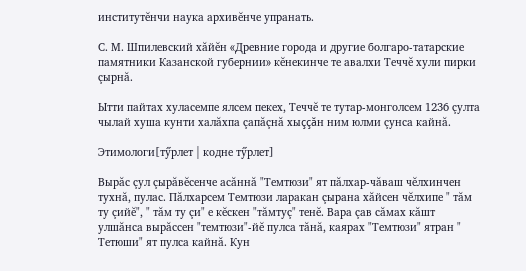институтĕнчи наука архивĕнче упранать.

С. М. Шпилевский хăйĕн «Древние города и другие болгаро-татарские памятники Казанской губернии» кĕнекинче те авалхи Теччĕ хули пирки çырнă.

Ытти пайтах хуласемпе ялсем пекех, Теччĕ те тутар-монголсем 1236 çулта чылай хуша кунти халăхпа çапăçнă хыççăн ним юлми çунса кайнă.

Этимологи[тӳрлет | кодне тӳрлет]

Вырăс çул çырăвĕсенче асăннă "Темтюзи" ят пăлхар-чăваш чĕлхинчен тухнă, пулас. Пăлхарсем Темтюзи ларакан çырана хăйсен чĕлхипе " тăм ту çийĕ", " тăм ту çи" е кĕскен "тăмтуç" тенĕ. Вара çав сăмах кăшт улшăнса вырăссен "темтюзи"-йĕ пулса тăнă, каярах "Темтюзи" ятран " Тетюши" ят пулса кайнă. Кун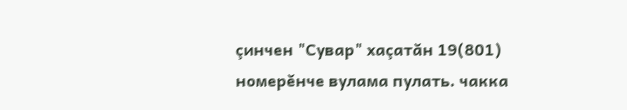çинчен "Сувар" хаçатăн 19(801) номерĕнче вулама пулать. чакка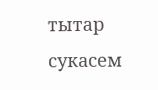тытар сукасем